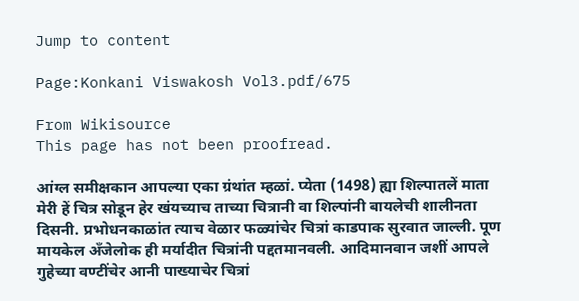Jump to content

Page:Konkani Viswakosh Vol3.pdf/675

From Wikisource
This page has not been proofread.

आंग्ल समीक्षकान आपल्या एका ग्रंथांत म्हळां. प्येता (1498) ह्या शिल्पातलें माता मेरी हें चित्र सोडून हेर खंयच्याच ताच्या चित्रानी वा शिल्पांनी बायलेची शालीनता दिसनी. प्रभोधनकाळांत त्याच वेळार फळ्यांचेर चित्रां काडपाक सुरवात जाल्ली. पूण मायकेल अँजेलोक ही मर्यादीत चित्रांनी पद्दतमानवली. आदिमानवान जशीं आपले गुहेच्या वण्टींचेर आनी पाख्याचेर चित्रां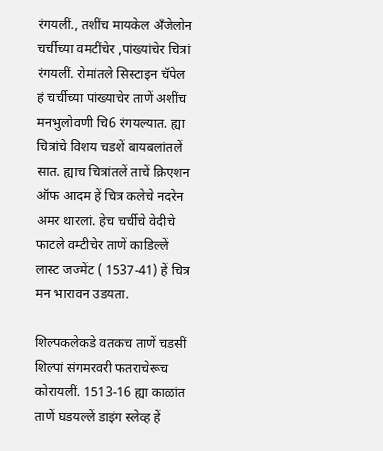रंगयलीं., तशींच मायकेल अँजेलोन चर्चीच्या वमटींचेर ,पांख्यांचेर चित्रां रंगयलीं. रोमांतले सिस्टाइन चॅपेल हं चर्चीच्या पांख्याचेर ताणें अशींच मनभुलोवणी चि6 रंगयल्यात. ह्या चित्रांचे विशय चडशें बायबलांतलें सात. ह्याच चित्रांतलें ताचें क्रिएशन ऑफ आदम हें चित्र कलेचे नदरेन अमर थारलां. हेच चर्चीचे वेदीचे फाटले वम्टीचेर ताणें काडिल्लें लास्ट जज्मेंट ( 1537-41) हें चित्र मन भारावन उडयता.

शिल्पकलेकडे वतकच ताणें चडसीं शिल्पां संगमरवरी फतराचेरूच कोरायलीं. 1513-16 ह्या काळांत ताणें घडयल्लें डाइंग स्लेव्ह हें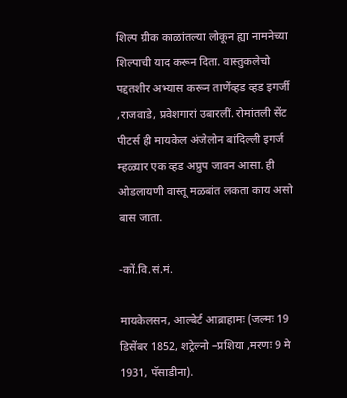शिल्प ग्रीक काळांतल्या लोकून ह्या नामनेच्या शिल्पाची याद करून दिता. वास्तुकलेचो पद्दतशीर अभ्यास करून ताणेंव्हड व्हड इगर्जी ,राजवाडे, प्रवेशगारां उबारलीं. रोमांतली सेंट पीटर्स ही मायकेल अंजेलोन बांदिल्ली इगर्ज म्हळ्यार एक व्हड अप्रुप जावन आसा. ही ओडलायणी वास्तू मळबांत लकता काय असो बास जाता.

-कों.वि.सं.मं.

मायकेलसन, आल्बेर्ट आब्राहामः (जल्मः 19 डिसेंबर 1852, शट्रेल्नो –प्रशिया ,मरणः 9 मे 1931, पॅसाडीना).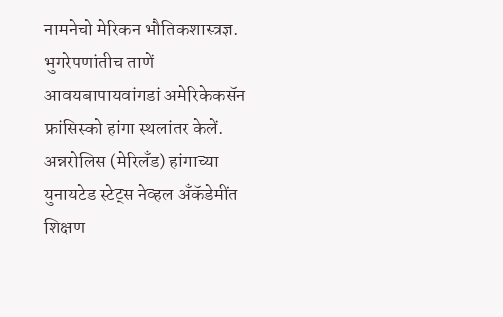नामनेचो मेरिकन भौतिकशास्त्रज्ञ. भुगरेपणांतीच ताणें आवयबापायवांगडां अमेरिकेकसॅन फ्रांसिस्को हांगा स्थलांतर केलें. अन्नरोलिस (मेरिलँड) हांगाच्या युनायटेड स्टेट्स नेव्हल अँकॅडेमींत शिक्षण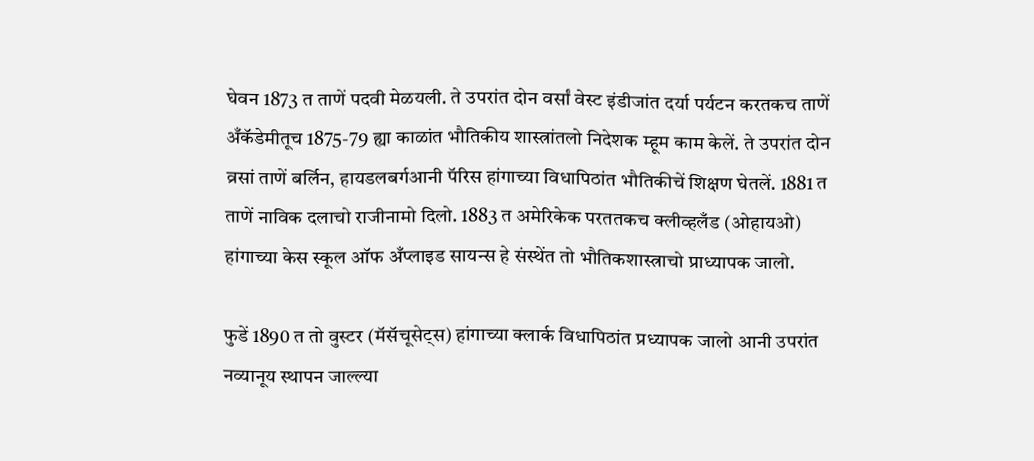घेवन 1873 त ताणें पदवी मेळयली. ते उपरांत दोन वर्सां वेस्ट इंडीजांत दर्या पर्यटन करतकच ताणें अँकॅडेमीतूच 1875-79 ह्या काळांत भौतिकीय शास्त्रांतलो निदेशक म्हूम काम केलें. ते उपरांत दोन व्रसां ताणें बर्लिन, हायडलबर्गआनी पॅरिस हांगाच्या विधापिठांत भौतिकीचें शिक्षण घेतलें. 1881 त ताणें नाविक दलाचो राजीनामो दिलो. 1883 त अमेरिकेक परततकच क्लीव्हलँड (ओहायओ) हांगाच्या केस स्कूल ऑफ अँप्लाइड सायन्स हे संस्थेंत तो भौतिकशास्त्राचो प्राध्यापक जालो.

फुडें 1890 त तो वुस्टर (मॅसॅचूसेट्स) हांगाच्या क्लार्क विधापिठांत प्रध्यापक जालो आनी उपरांत नव्यानूय स्थापन जाल्ल्या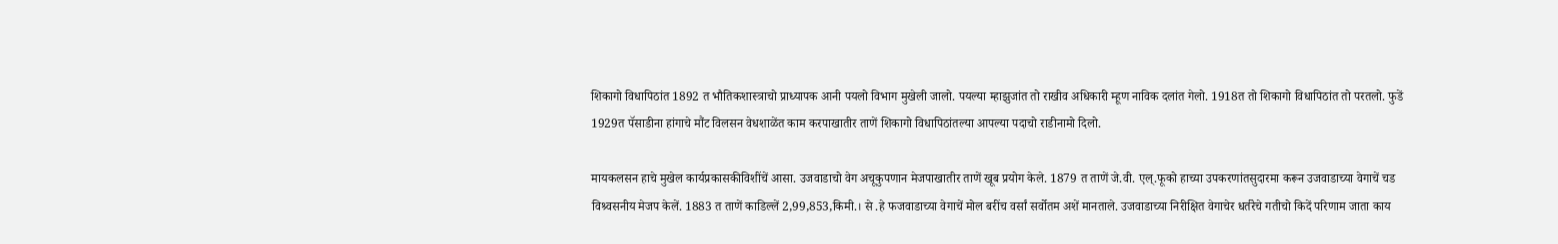शिकागो विधापिठांत 1892 त भौतिकशास्त्राचो प्राध्यापक आनी पयलो विभाग मुखेली जालो. पयल्या म्हाझुजांत तो राखीव अधिकारी म्हूण नाविक दलांत गेलो. 1918त तो शिकागो विधापिठांत तो परतलो. फुडें 1929त पॅसाडीना हांगाचे मौंट विलसन वेधशाळेंत काम करपाखातीर ताणें शिकागो विधापिठांतल्या आपल्या पदाचो राडीनामो दिलो.

मायकलसन हाचे मुखेल कार्यप्रकासकीविशींचें आसा. उजवाडाचो वेग अचूकुपणान मेजपाखातीर ताणें खूब प्रयोग केले. 1879 त ताणें जे.वी. एल्.फूको हाच्या उपकरणांतसुदारमा करून उजवाडाच्या वेगाचें चड विश्र्वसनीय मेजप केलें. 1883 त ताणें काडिल्लें 2,99,853,किमी.। से .हे फजवाडाच्या वेगाचें मोल बरींच वर्सां सर्वोतम अशें मानताले. उजवाडाच्या निरीक्षित वेगाचेर धर्तरेचे गतीचो किदें परिणाम जाता काय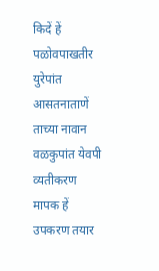किदें हें पळोवपाखतीर युरेपांत आसतनाताणें ताच्या नावान वळकुपांत येवपी व्यतीकरण मापक हें उपकरण तयार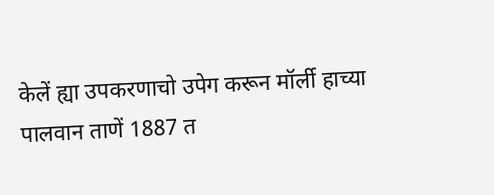केलें ह्या उपकरणाचो उपेग करून मॉर्ली हाच्या पालवान ताणें 1887 त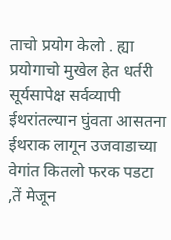ताचो प्रयोग केलो . ह्या प्रयोगाचो मुखेल हेत धर्तरी सूर्यसापेक्ष सर्वव्यापी ईथरांतल्यान घुंवता आसतना ईथराक लागून उजवाडाच्या वेगांत कितलो फरक पडटा ,तें मेजून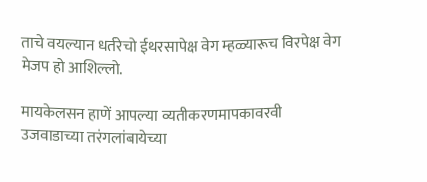ताचे वयल्यान धर्तरेचो ईथरसापेक्ष वेग म्हळ्यारूच विरपेक्ष वेग मेजप हो आशिल्लो.

मायकेलसन हाणें आपल्या व्यतीकरणमापकावरवी उजवाडाच्या तरंगलांबायेच्या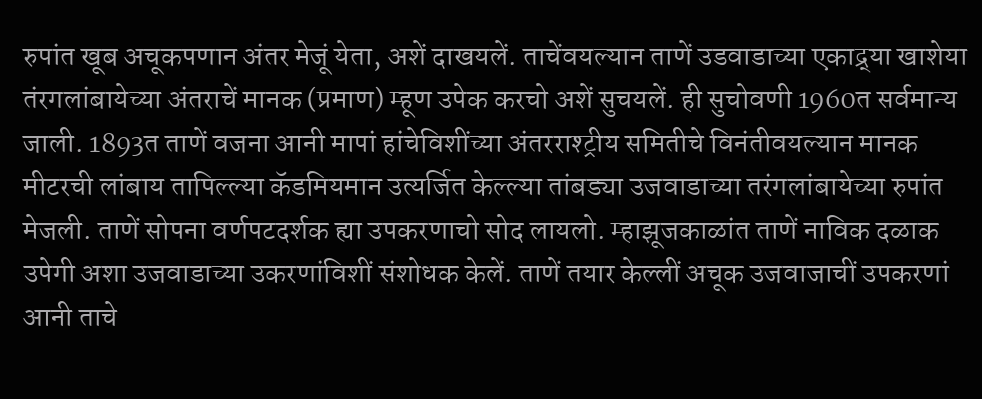रुपांत खूब अचूकपणान अंतर मेजूं येता, अशें दाखयलें. ताचेंवयल्यान ताणें उडवाडाच्या एकाद्र्या खाशेया तंरगलांबायेच्या अंतराचें मानक (प्रमाण) म्हूण उपेक करचो अशें सुचयलें. ही सुचोवणी 1960त सर्वमान्य जाली. 1893त ताणें वजना आनी मापां हांचेविशींच्या अंतरराश्ट्रीय समितीचे विनंतीवयल्यान मानक मीटरची लांबाय तापिल्ल्या कॅडमियमान उत्यर्जित केल्ल्या तांबड्या उजवाडाच्या तरंगलांबायेच्या रुपांत मेजली. ताणें सोपना वर्णपटदर्शक ह्या उपकरणाचो सोद लायलो. म्हाझूजकाळांत ताणें नाविक दळाक उपेगी अशा उजवाडाच्या उकरणांविशीं संशोधक केलें. ताणें तयार केल्लीं अचूक उजवाजाचीं उपकरणां आनी ताचे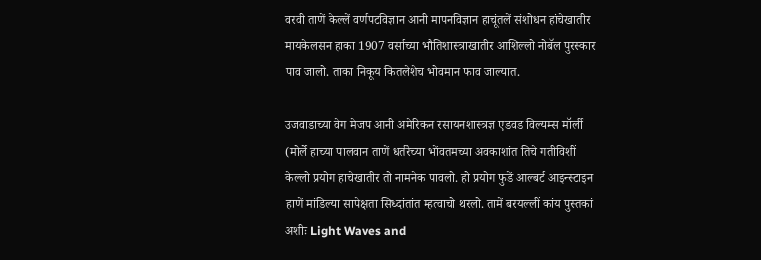वरवी ताणें केल्लें वर्णपटविज्ञान आनी मापनविज्ञान हाचूंतलें संशोधन हांचेखातीर मायकेलसन हाका 1907 वर्साच्या भौतिशास्त्राखातीर आशिल्लो नोबॅल पुरस्कार पाव जालो. ताका निकूय कितलेशेच भोवमान फाव जाल्यात.

उजवाडाच्या वेग मेजप आनी अमेरिकन रसायनशास्त्रज्ञ एडवड विल्यम्स मॉर्ली (मोर्ले हाच्या पालवान ताणें धर्तरेच्या भोंवतमच्या अवकाशांत तिचे गतीविशीं केल्लो प्रयोग हाचेखातीर तो नामनेक पावलो. हो प्रयोग फुडें आल्बर्ट आइन्स्टाइन हाणें मांडिल्या सापेक्षता सिध्दांतांत म्हत्वाचो थरलो. तामें बरयल्लीं कांय पुस्तकां अशीः Light Waves and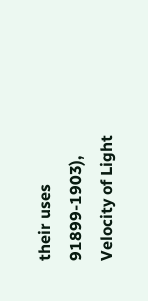their uses 91899-1903), Velocity of Light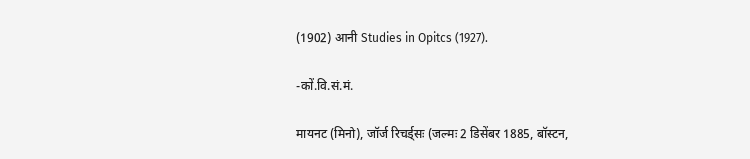(1902) आनी Studies in Opitcs (1927).

-कों.वि.सं.मं.

मायनट (मिनो), जॉर्ज रिचर्ड्सः (जल्मः 2 डिसेंबर 1885, बॉस्टन,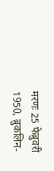मरणः 25 फेब्रुवरी 1950, ब्रुकलिन-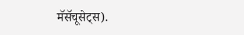मॅसॅचूसेट्स).